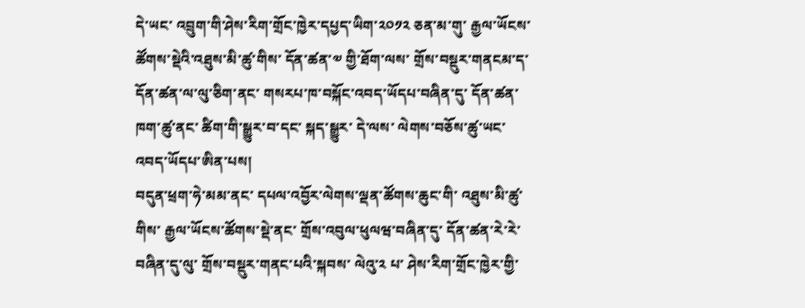དེ་ཡང་ འབྲུག་གི་ཤེས་རིག་གྲོང་ཁྱེར་དཔྱད་ཡིག་༢༠༡༢ ཅན་མ་གུ་ རྒྱལ་ཡོངས་ཚོགས་སྡེའི་འཐུས་མི་ཚུ་གིས་ དོན་ཚན་༧ གྱི་ཐོག་ལས་ གྲོས་བསྡུར་གནངམ་ད་ དོན་ཚན་ལ་ལུ་ཅིག་ནང་ གསརཔ་ཁ་བསྐོང་འབད་ཡོདཔ་བཞིན་དུ་ དོན་ཚན་ཁག་ཚུ་ནང་ ཚིག་གི་སྒྱུར་བ་དང་ སྐད་སྒྱུར་ དེ་ལས་ ལེགས་བཅོས་ཚུ་ཡང་ འབད་ཡོདཔ་ཨིན་པས།
བདུན་ཕྲག་ཧེ་མམ་ནང་ དཔལ་འབྱོར་ལེགས་ལྡན་ཚོགས་ཆུང་གི་ འཐུས་མི་ཚུ་གིས་ རྒྱལ་ཡོངས་ཚོགས་སྡེ་ནང་ གྲོས་འབུལ་ཕུལཝ་བཞིན་དུ་ དོན་ཚན་རེ་རེ་བཞིན་དུ་ལུ་ གྲོས་བསྡུར་གནང་པའི་སྐབས་ ལེའུ་༢ པ་ ཤེས་རིག་གྲོང་ཁྱེར་གྱི་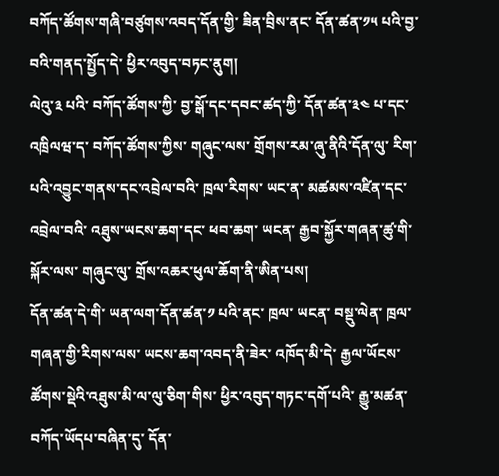བཀོད་ཚོགས་གཞི་བཙུགས་འབད་དོན་གྱི་ ཟིན་བྲིས་ནང་ དོན་ཚན་༡༥ པའི་བྱ་བའི་གནད་སྤྱོད་དེ་ ཕྱིར་འབུད་བཏང་ནུག།
ལེའུ་༣ པའི་ བཀོད་ཚོགས་ཀྱི་ བྱ་སྒོ་དང་དབང་ཚད་ཀྱི་ དོན་ཚན་༣༤ པ་དང་འཁྲིལཝ་ད་ བཀོད་ཚོགས་ཀྱིས་ གཞུང་ལས་ གྲོགས་རམ་ཞུ་ནིའི་དོན་ལུ་ རིག་པའི་འབྱུང་གནས་དང་འབྲེལ་བའི་ ཁྲལ་རིགས་ ཡང་ན་ མཚམས་འཛིན་དང་འབྲེལ་བའི་ འཐུས་ཡངས་ཆག་དང་ ཕབ་ཆག་ ཡངན་ རྒྱབ་སྐྱོར་གཞན་ཚུ་གི་སྐོར་ལས་ གཞུང་ལུ་ གྲོས་འཆར་ཕུལ་ཆོག་ནི་ཨིན་པས།
དོན་ཚན་དེ་གི་ ཡན་ལག་དོན་ཚན་༡ པའི་ནང་ ཁྲལ་ ཡངན་ བསྡུ་ལེན་ ཁྲལ་གཞན་གྱི་རིགས་ལས་ ཡངས་ཆག་འབད་ནི་ཟེར་ འཁོད་མི་དེ་ རྒྱལ་ཡོངས་ཚོགས་སྡེའི་འཐུས་མི་ལ་ལུ་ཅིག་གིས་ ཕྱིར་འབུད་གཏང་དགོ་པའི་ རྒྱུ་མཚན་བཀོད་ཡོདཔ་བཞིན་དུ་ དོན་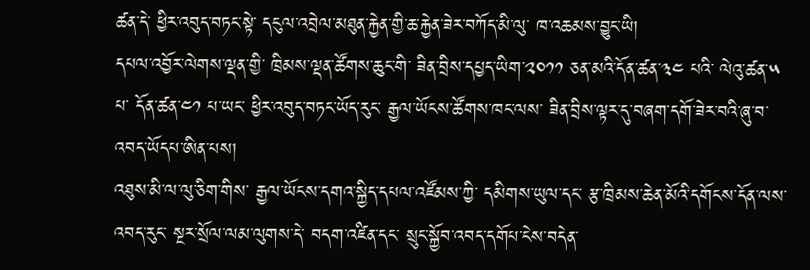ཚན་དེ་ ཕྱིར་འབུད་བཏང་སྟེ་ དངུལ་འབྲེལ་མཐུན་རྐྱེན་གྱི་ཆ་རྐྱེན་ཟེར་བཀོད་མི་ལུ་ ཁ་འཆམས་བྱུང་ཡི།
དཔལ་འབྱོར་ལེགས་ལྡན་གྱི་ ཁྲིམས་ལྡན་ཚོགས་ཆུང་གི་ ཟིན་བྲིས་དཔྱད་ཡིག་༢༠༡༡ ཅན་མའི་དོན་ཚན་༣༤ པའི་ ལེའུ་ཚན་༥ པ་ དོན་ཚན་༤༡ པ་ཡང་ ཕྱིར་འབུད་བཏང་ཡོད་རུང་ རྒྱལ་ཡོངས་ཚོགས་ཁང་ལས་ ཟིན་བྲིས་ལྟར་དུ་བཞག་དགོ་ཟེར་བའི་ཞུ་བ་འབད་ཡོདཔ་ཨིན་པས།
འཐུས་མི་ལ་ལུ་ཅིག་གིས་ རྒྱལ་ཡོངས་དགའ་སྐྱིད་དཔལ་འཛོམས་ཀྱི་ དམིགས་ཡུལ་དང་ རྩ་ཁྲིམས་ཆེན་མོའི་དགོངས་དོན་ལས་འབད་རུང་ སྔར་སྲོལ་ལམ་ལུགས་དེ་ བདག་འཛིན་དང་ སྲུང་སྐྱོབ་འབད་དགོཔ་ངེས་བདེན་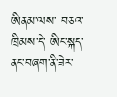ཨིནམ་ལས་ བཅའ་ཁྲིམས་དེ་ ཨིང་སྐད་ནང་བཞག་ནི་ཟེར་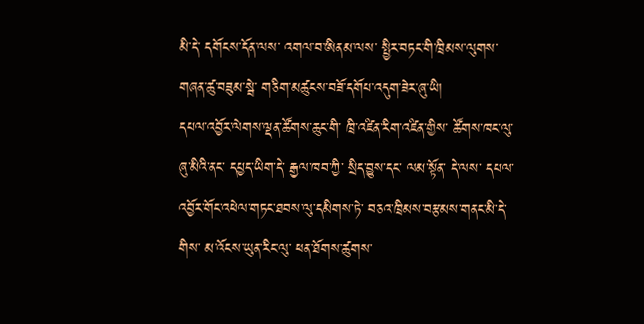མི་དེ་ དགོངས་དོན་ལས་ འགལ་བ་ཨིནམ་ལས་ སྤྱིར་བཏང་གི་ཁྲིམས་ལུགས་གཞན་ཚུ་བཟུམ་སྦེ་ གཅིག་མཚུངས་བཟོ་དགོཔ་འདུག་ཟེར་ཞུ་ཡི།
དཔལ་འབྱོར་ལེགས་ལྡན་ཚོགས་ཆུང་གི་ ཁྲི་འཛིན་རིག་འཛིན་གྱིས་ ཚོགས་ཁང་ལུ་ཞུ་མིའི་ནང་ དཔྱད་ཡིག་དེ་ རྒྱལ་ཁབ་ཀྱི་ སྲིད་བྱུས་དང་ ལམ་སྟོན་ དེ་ལས་ དཔལ་འབྱོར་གོང་འཕེལ་གཏང་ཐབས་ལུ་དམིགས་ཏེ་ བཅའ་ཁྲིམས་བརྩམས་གནང་མི་དེ་གིས་ མ་འོངས་ཡུན་རིང་ལུ་ ཕན་ཐོགས་ཚུགས་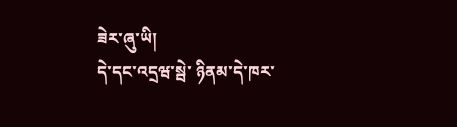ཟེར་ཞུ་ཡི།
དེ་དང་འདྲཝ་སྦེ་ ཉིནམ་དེ་ཁར་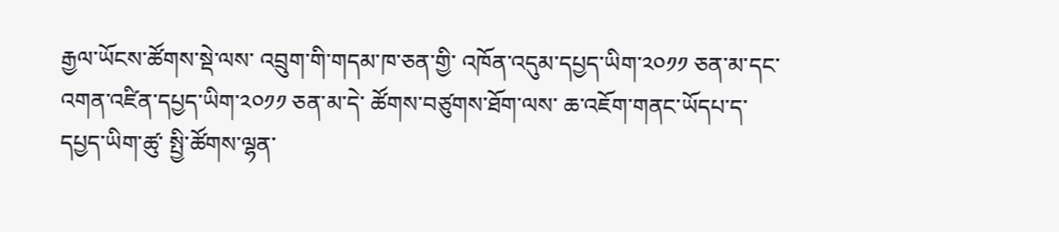རྒྱལ་ཡོངས་ཚོགས་སྡེ་ལས་ འབྲུག་གི་གདམ་ཁ་ཅན་གྱི་ འཁོན་འདུམ་དཔྱད་ཡིག་༢༠༡༡ ཅན་མ་དང་ འགན་འཛིན་དཔྱད་ཡིག་༢༠༡༡ ཅན་མ་དེ་ ཚོགས་བཙུགས་ཐོག་ལས་ ཆ་འཇོག་གནང་ཡོདཔ་ད་ དཔྱད་ཡིག་ཚུ་ སྤྱི་ཚོགས་ལྷན་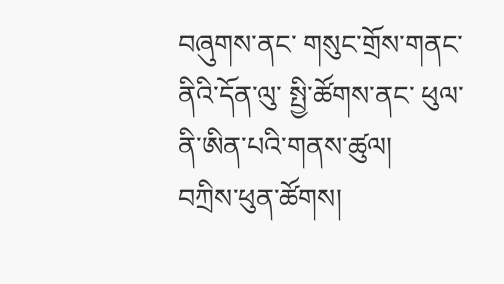བཞུགས་ནང་ གསུང་གྲོས་གནང་ནིའི་དོན་ལུ་ སྤྱི་ཚོགས་ནང་ ཕུལ་ནི་ཨིན་པའི་གནས་ཚུལ།
བཀྲིས་ཕུན་ཚོགས།